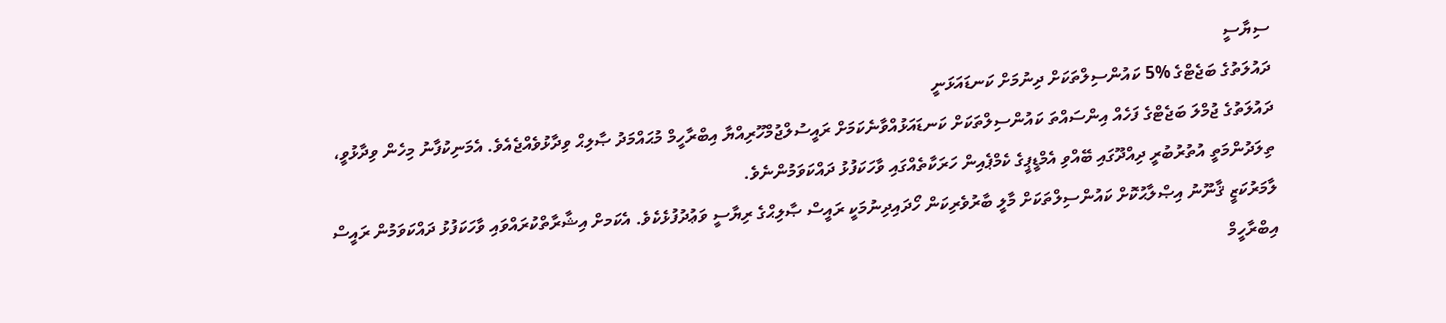ސިޔާސީ
ދައުލަތުގެ ބަޖެޓްގެ %5 ކައުންސިލްތަކަށް ދިނުމަށް ކަނޑައަޅަނީ
ދައުލަތުގެ ޖުމްލަ ބަޖެޓްގެ ފަހެއް އިންސައްތަ ކައުންސިލްތަކަށް ކަނޑައަޅުއްވާނެކަމަށް ރައީސުލްޖުމްހޫރިއްޔާ އިބްރާހީމް މުޙައްމަދު ޞާލިޙް ވިދާޅުވެއްޖެއެވެ. އެމަނިކުފާނު މިހެން ވިދާޅުވީ، ތިލަދުންމަތީ އުތުރުބުރީ ދިއްދޫގައި ބޭއްވި އެމްޑީޕީގެ ކެމްޕެއިން ހަރަކާތެއްގައި ވާހަކަފުޅު ދައްކަވަމުންނެވެ.
ލާމަރުކަޒީ ޤާނޫނު އިޞްލާޙުކޮށް ކައުންސިލްތަކަށް މާލީ ބާރުވެރިކަން ހޯދައިދިނުމަކީ ރައީސް ޞާލިޙްގެ ރިޔާސީ ވަޢުދުފުޅެކެވެ. އެކަމށް އިޝާރާތްކުރައްވައި ވާހަކަފުޅު ދައްކަވަމުން ރައީސް އިބްރާހީމް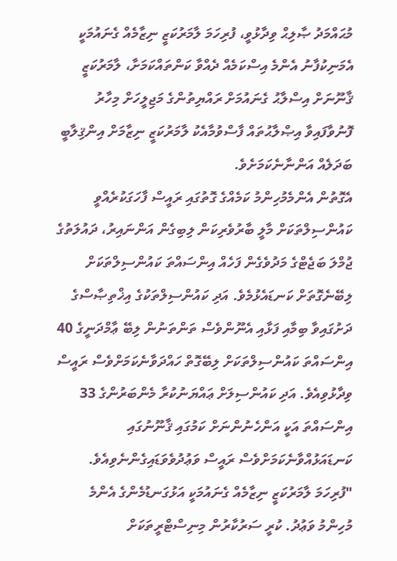މުޙައްމަދު ޞާލިޙް ވިދާޅުވީ، ފުރިހަމަ ލާމަރުކަޒީ ނިޒާމެއް ގެނައުމަކީ އެމަނިކުފާނު އެންމެ އިސްކަމެއް ދެއްވާ ކަންތައްކަމަށާ، ލާމަރުކަޒީ ޤާނޫނަށް އިސްލާޙު ގެނައުމަށް ރައްޔިތުންގެ މަޖިލީހަށް މިހާރު ފޮނުވާފައިވާ އިޞްލާޙުތައް ފާސްވުމާއެކު ލާމަރުކަޒީ ނިޒާމަށް އިންޤިލާބީ ބަދަލެއް އަންނާނެކަމަށެވެ.
އެގޮތުން އެންމެމުހިންމު ކަމެއްގެ ގޮތުގައި ރައީސް ފާހަގަކުރެއްވީ ކައުންސިލްތަކަށް މާލީ ބާރުވެރިކަން ލިބިގެން އަންނައިރު، ދައުލަތުގެ ޖުމްލަ ބަޖެޓްގެ މަދުވެގެން ފަހެއް އިންސައްތަ ކައުންސިލްތަކަށް ލިބޭނެގޮތަށް ކަނޑައެޅުމެވެ. އަދި ކައުންސިލްތަކުގެ އިޚްތިޞާސްގެ ދަށުގައިވާ ބިމާއި ފަޅާއި އެނޫންވެސް ތަންތަނުން ލިބޭ ޢާމްދަނީގެ 40 އިންސައްތަ ކައުންސިލްތަކަށް ލިބޭގޮތް ހައްދަވާނެކަމަށްވެސް ރައީސް ވިދާޅުވިއެވެ. އަދި ކައުންސިލަށް ޢައްޔަނުކުރާ މެންބަރުންގެ 33 އިންސައްތަ އަކީ އަންހެނުންނަށް ކަމުގައި ޤާނޫނުގައި ކަނޑައަޅުއްވާނެކަމަށްވެސް ރައީސް ވަޢުދުވެވަޑައިގެންނެވިއެވެ.
"ފުރިހަމަ ލާމަރުކަޒީ ނިޒާމެއް ގެނައުމަކީ އަޅުގަނޑުމެންގެ އެންމެ މުހިންމު ވަޢުދު. ކުރީ ސަރުކާރުން މިނިސްޓްރީތަކަށް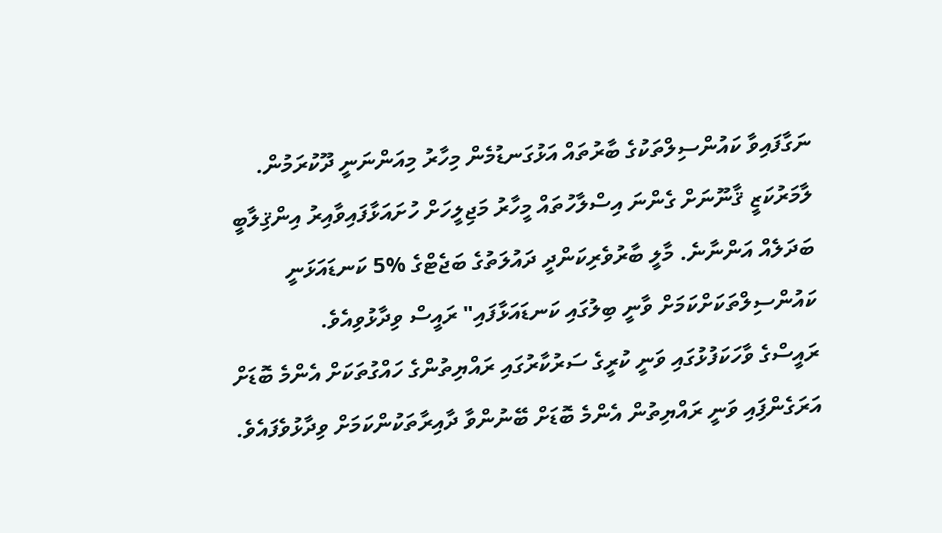ނަގާފައިވާ ކައުންސިލްތަކުގެ ބާރުތައް އަޅުގަނޑުމެން މިހާރު މިއަންނަނީ ދޫކުރަމުން. ލާމަރުކަޒީ ޤާނޫނަށް ގެންނަ އިސްލާހުތައް މީހާރު މަޖިލީހަށް ހުށައަޅާފައިވާއިރު އިންޤިލާބީ ބަދަލެއް އަންނާނެ. މާލީ ބާރުވެރިކަންދީ ދައުލަތުގެ ބަޖެޓްގެ %5 ކަނޑައަޅަނީ ކައުންސިލްތަކަށްކަމަށް ވާނީ ބިލުގައި ކަނޑައަޅާފައި" ރައީސް ވިދާޅުވިއެވެ.
ރައީސްގެ ވާހަކަފުޅުގައި ވަނީ ކުރީގެ ސަރުކާރުގައި ރައްޔިތުންގެ ހައްގުތަކަށް އެންމެ ބޮޑަށް އަރަގެންފަިއި ވަނީ ރައްޔިތުން އެންމެ ބޮޑަށް ބޭނުންވާ ދާއިރާތަކުންކަމަށް ވިދާޅުވެފައެވެ.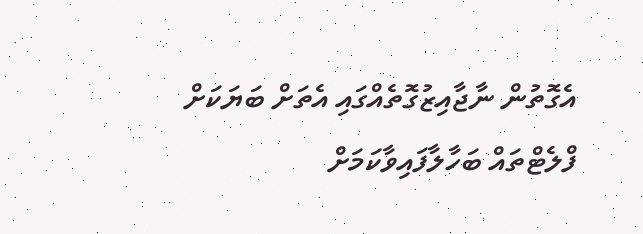އެގޮތުން ނާޖާއިޒުގޮތެއްގައި އެތަށް ބަޔަކަށް ފްލެޓްތައް ބަހާލާފައިވާކަމަށް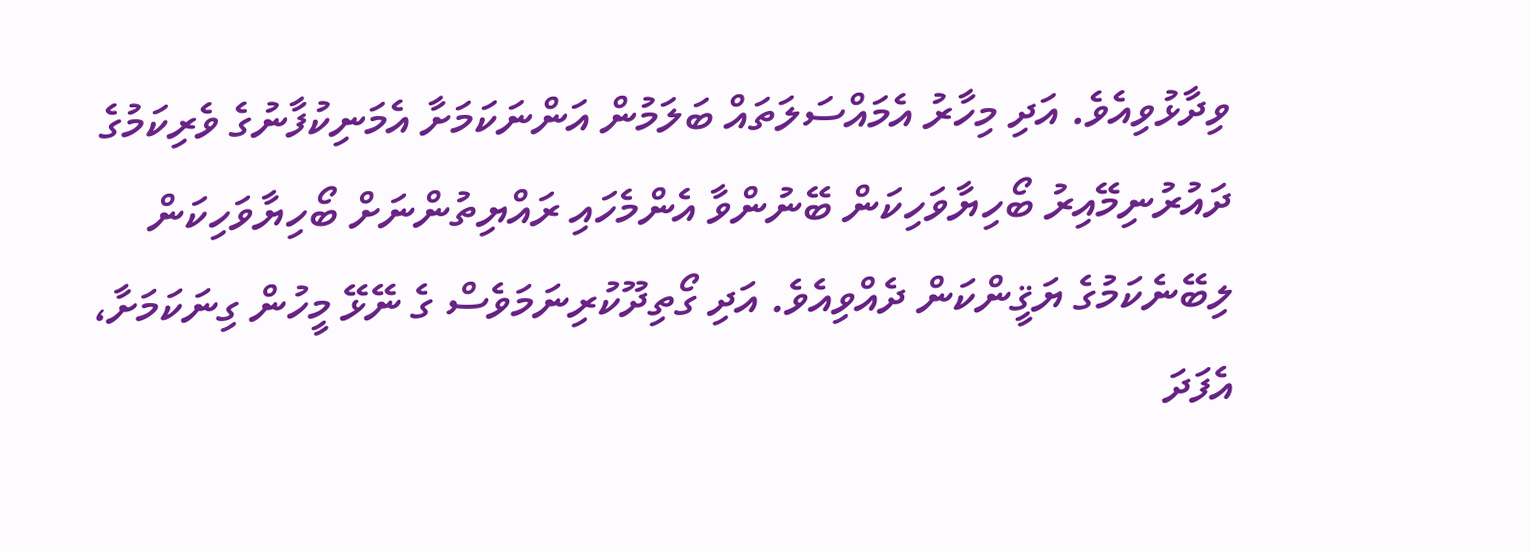ވިދާޅުވިއެވެ. އަދި މިހާރު އެމައްސަލަތައް ބަލަމުން އަންނަކަމަށާ އެމަނިކުފާނުގެ ވެރިކަމުގެ ދައުރުނިމޭއިރު ބޯހިޔާވަހިކަން ބޭނުންވާ އެންމެހައި ރައްޔިތުންނަށް ބޯހިޔާވަހިކަން ލިބޭނެކަމުގެ ޔަޤީންކަން ދެއްވިއެވެ. އަދި ގޯތިދޫކުރިނަމަވެސް ގެ ނޭޅޭ މީހުން ގިނަކަމަށާ، އެފަދަ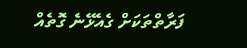ފަރާތްތަކަށް ގެއެޅޭނެ ގޮތެއް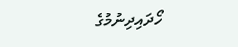ހޯދައިދިނުމުގެ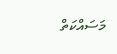މަސައްކަތް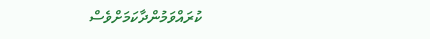ކުރައްވަމުންދާކަމަށްވެސް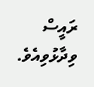ރައީސް ވިދާޅުވިއެވެ.